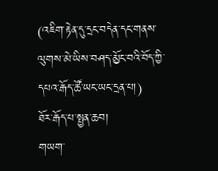(འཇིག་རྟེན་དུ་དྲང་བདེན་དང་གནས་ལུགས་མེ་ཡིས་བཤད་མྱོང་བའི་བོད་ཀྱི་དཔའ་རྒོད་ཚོ་ཡང་ཡང་དྲན་པ།)
ཐོར་རྒོད་པ་སྤྱན་ཆབ།
གཡག་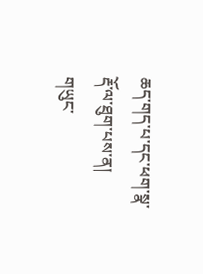ཆད་གད་པ་དང་ཕག་སྣ་རྡོ་ལ་ཐུག་པས་ན།
གཡུང་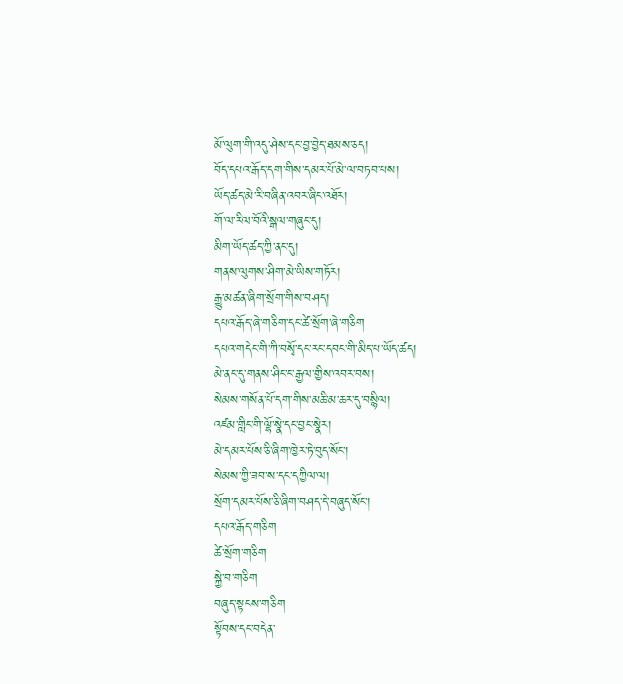མོ་ལུག་གི་འདུ་ཤེས་དང་བྱ་བྱེད་ཐམས་ཅད།
བོད་དཔའ་རྒོད་དག་གིས་དམར་པོ་མེ་ལ་བཏབ་པས།
ཡོད་ཚད་མེ་རི་བཞིན་འབར་ཞིང་འཐོར།
གོ་ལ་རིལ་བོའི་སྒལ་གཞུང་དུ།
མིག་ཡོད་ཚད་ཀྱི་ནང་དུ།
གནས་ལུགས་ཤིག་མེ་ཡིས་གཏོར།
རྒྱུ་མཚན་ཞིག་སྲོག་གིས་བཤད།
དཔའ་རྒོད་ཞེ་གཅིག་དང་ཚེ་སྲོག་ཞེ་གཅིག
དཔའ་གདེང་གི་ཀི་བསྭོ་དང་རང་དབང་གི་མིད་པ་ཡོད་ཚད།
མེ་ནང་དུ་གནས་ཤིང་ང་རྒྱལ་གྱིས་འབར་བས།
སེམས་གསོན་པོ་དག་གིས་མཆི་མ་ཆར་དུ་བསྙིལ།
འཛམ་གླིང་གི་ལྷོ་སྣེ་དང་བྱང་སྣེར།
མེ་དམར་པོས་ཅི་ཞིག་ཁྱེར་ཏེ་བུད་སོང་།
སེམས་ཀྱི་ཟབ་ས་དང་དཀྱིལ་ལ།
སྲོག་དམར་པོས་ཅི་ཞིག་བཤད་དེ་བཞུད་སོང་།
དཔའ་རྒོད་གཅིག
ཚེ་སྲོག་གཅིག
སྐྱེ་བ་གཅིག
བཞུད་སྟངས་གཅིག
སྟོབས་དང་བདེན་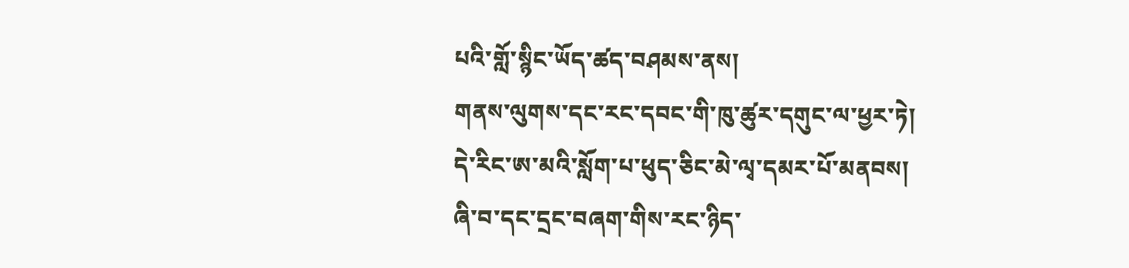པའི་གློ་སྙིང་ཡོད་ཚད་བཤམས་ནས།
གནས་ལུགས་དང་རང་དབང་གི་ཁུ་ཚུར་དགུང་ལ་ཕྱར་ཏེ།
དེ་རིང་ཨ་མའི་སློག་པ་ཕུད་ཅིང་མེ་ལྭ་དམར་པོ་མནབས།
ཞི་བ་དང་དྲང་བཞག་གིས་རང་ཉིད་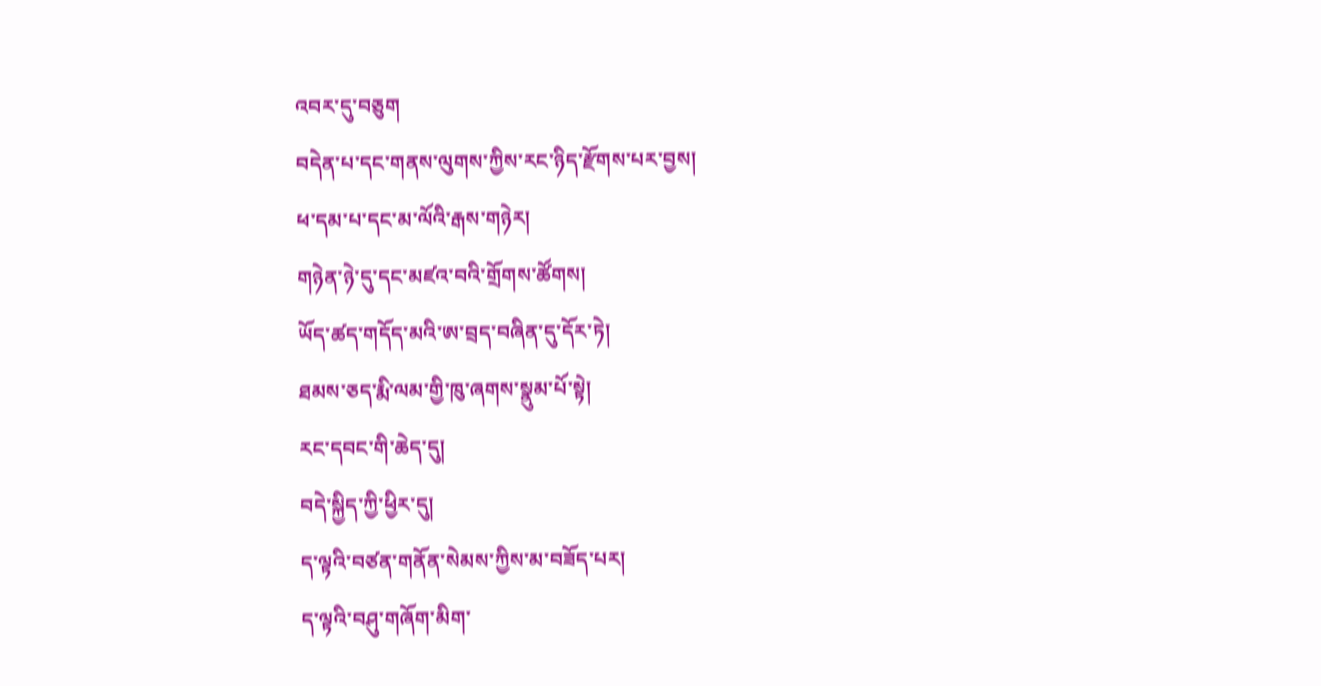འབར་དུ་བཅུག
བདེན་པ་དང་གནས་ལུགས་ཀྱིས་རང་ཉིད་རྫོགས་པར་བྱས།
ཕ་དམ་པ་དང་མ་ལོའི་རྒས་གཉེར།
གཉེན་ཉེ་དུ་དང་མཛའ་བའི་གྲོགས་ཚོགས།
ཡོད་ཚད་གདོད་མའི་ཨ་བྲད་བཞིན་དུ་དོར་ཏེ།
ཐམས་ཅད་རྨི་ལམ་གྱི་ཁུ་ཞགས་སྣུམ་པོ་སྟེ།
རང་དབང་གི་ཆེད་དུ།
བདེ་སྐྱིད་ཀྱི་ཕྱིར་དུ།
ད་ལྟའི་བཙན་གནོན་སེམས་ཀྱིས་མ་བཟོད་པར།
ད་ལྟའི་བཤུ་གཞོག་མིག་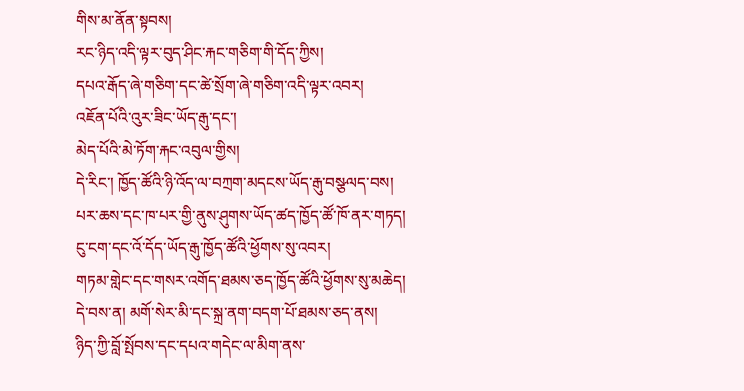གིས་མ་ནོན་སྟབས།
རང་ཉིད་འདི་ལྟར་བུད་ཤིང་རྐང་གཅིག་གི་དོད་ཀྱིས།
དཔའ་རྒོད་ཞེ་གཅིག་དང་ཚེ་སྲོག་ཞེ་གཅིག་འདི་ལྟར་འབར།
འཇོན་པོའི་འུར་ཟིང་ཡོད་རྒུ་དང་།
མེད་པོའི་མེ་ཏོག་རྐང་འབུལ་གྱིས།
དེ་རིང་། ཁྱོད་ཚོའི་ཉི་འོད་ལ་བཀྲག་མདངས་ཡོད་རྒུ་བསྩལད་བས།
པར་ཆས་དང་ཁ་པར་གྱི་ནུས་ཤུགས་ཡོད་ཚད་ཁྱོད་ཚོ་ཁོ་ནར་གཏད།
ངུ་ངག་དང་འོ་དོད་ཡོད་རྒུ་ཁྱོད་ཚོའི་ཕྱོགས་སུ་འབར།
གཏམ་གླེང་དང་གསར་འགོད་ཐམས་ཅད་ཁྱོད་ཚོའི་ཕྱོགས་སུ་མཆེད།
དེ་བས་ན། མགོ་སེར་མི་དང་སྐྲ་ནག་བདག་པོ་ཐམས་ཅད་ནས།
ཉིད་ཀྱི་བློ་སྤོབས་དང་དཔའ་གདེང་ལ་མིག་ནས་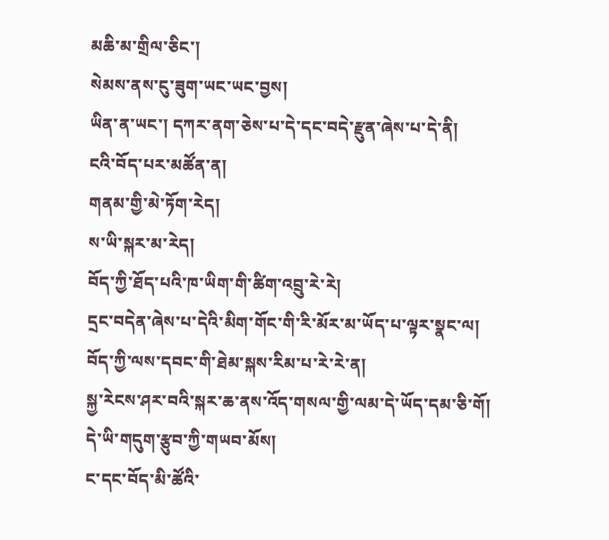མཆི་མ་གྲིལ་ཅིང་།
སེམས་ནས་ངུ་ཟུག་ཡང་ཡང་བྱས།
ཡིན་ན་ཡང་། དཀར་ནག་ཅེས་པ་དེ་དང་བདེ་རྫུན་ཞེས་པ་དེ་ནི།
ངའི་བོད་པར་མཚོན་ན།
གནམ་གྱི་མེ་ཏོག་རེད།
ས་ཡི་སྐར་མ་རེད།
བོད་ཀྱི་ཐོད་པའི་ཁ་ཡིག་གི་ཚིག་འབྲུ་རེ་རེ།
དྲང་བདེན་ཞེས་པ་དེའི་མིག་གོང་གི་རི་མོར་མ་ཡོད་པ་ལྟར་སྣང་ལ།
བོད་ཀྱི་ལས་དབང་གི་ཐེམ་སྐས་རིམ་པ་རེ་རེ་ན།
སྐྱ་རེངས་ཤར་བའི་སྐར་ཆ་ནས་འོད་གསལ་གྱི་ལམ་དེ་ཡོད་དམ་ཅི་གོ།
དེ་ཡི་གདུག་རྩུབ་ཀྱི་གཡབ་མོས།
ང་དང་བོད་མི་ཚོའི་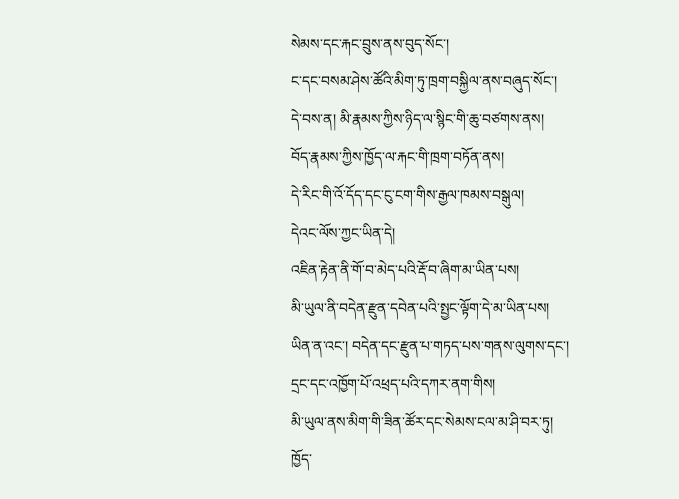སེམས་དང་རྐང་བྲུས་ནས་བུད་སོང་།
ང་དང་བསམ་ཤེས་ཚོའི་མིག་ཏུ་ཁྲག་བསྐྱིལ་ནས་བཞུད་སོང་།
དེ་བས་ན། མི་རྣམས་ཀྱིས་ཉིད་ལ་སྙིང་གི་ཆུ་བཙགས་ནས།
བོད་རྣམས་ཀྱིས་ཁྱོད་ལ་རྐང་གི་ཁྲག་བཏོན་ནས།
དེ་རིང་གི་འོ་དོད་དང་ངུ་ངག་གིས་རྒྱལ་ཁམས་བསྒུལ།
དེའང་ལོས་ཀྱང་ཡིན་དེ།
འཇིན་རྟེན་ནི་གོ་བ་མེད་པའི་རྡོ་བ་ཞིག་མ་ཡིན་པས།
མི་ཡུལ་ནི་བདེན་རྫུན་དབེན་པའི་སྤྱང་ལྟོག་དེ་མ་ཡིན་པས།
ཡིན་ན་འང་། བདེན་དང་རྫུན་པ་གཏད་པས་གནས་ལུགས་དང་།
དྲང་དང་འཁྱོག་པོ་འཕྲད་པའི་དཀར་ནག་གིས།
མི་ཡུལ་ནས་མིག་གི་ཟིན་ཚོར་དང་སེམས་ངལ་མ་ཤི་བར་ཏུ།
ཁྱོད་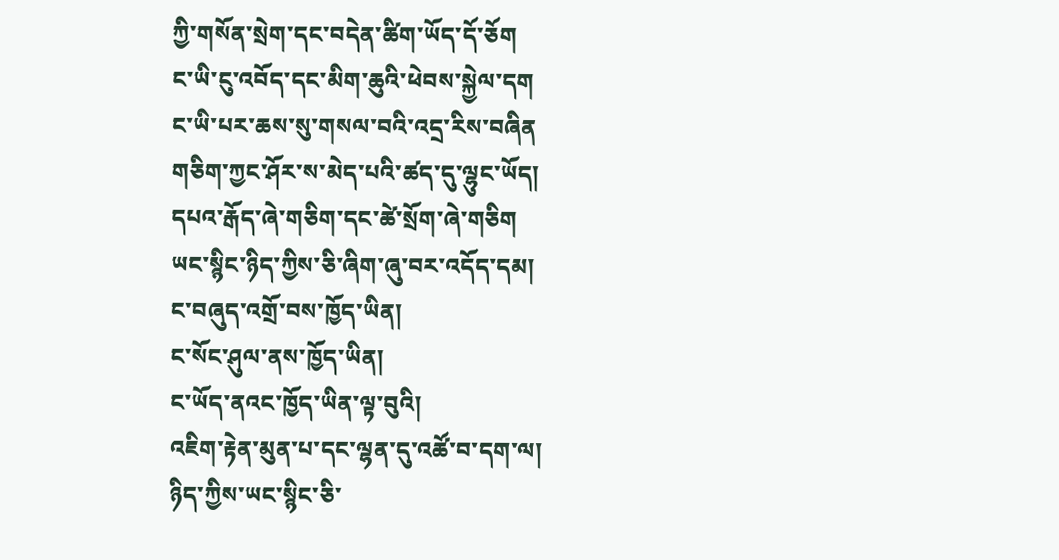ཀྱི་གསོན་སྲེག་དང་བདེན་ཚིག་ཡོད་དོ་ཅོག
ང་ཡི་ངུ་འབོད་དང་མིག་ཆུའི་ཕེབས་སྐྱེལ་དག
ང་ཡི་པར་ཆས་སུ་གསལ་བའི་འདྲ་རིས་བཞིན
གཅིག་ཀྱང་ཤོར་ས་མེད་པའི་ཚད་དུ་ལྷུང་ཡོད།
དཔའ་རྒོད་ཞེ་གཅིག་དང་ཚེ་སྲོག་ཞེ་གཅིག
ཡང་སྙིང་ཉིད་ཀྱིས་ཅི་ཞིག་ཞུ་བར་འདོད་དམ།
ང་བཞུད་འགྲོ་བས་ཁྱོད་ཡིན།
ང་སོང་ཤུལ་ནས་ཁྱོད་ཡིན།
ང་ཡོད་ནའང་ཁྱོད་ཡིན་ལྟ་བུའི།
འཇིག་རྟེན་མུན་པ་དང་ལྷན་དུ་འཚོ་བ་དག་ལ།
ཉིད་ཀྱིས་ཡང་སྙིང་ཅི་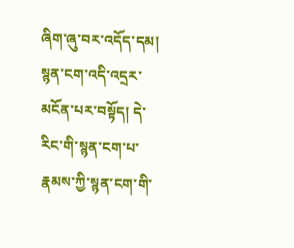ཞིག་ཞུ་བར་འདོད་དམ།
སྙན་ངག་འདི་འདྲར་མངོན་པར་བསྟོད། དེ་རིང་གི་སྙན་ངག་པ་རྣམས་ཀྱི་སྙན་ངག་གི་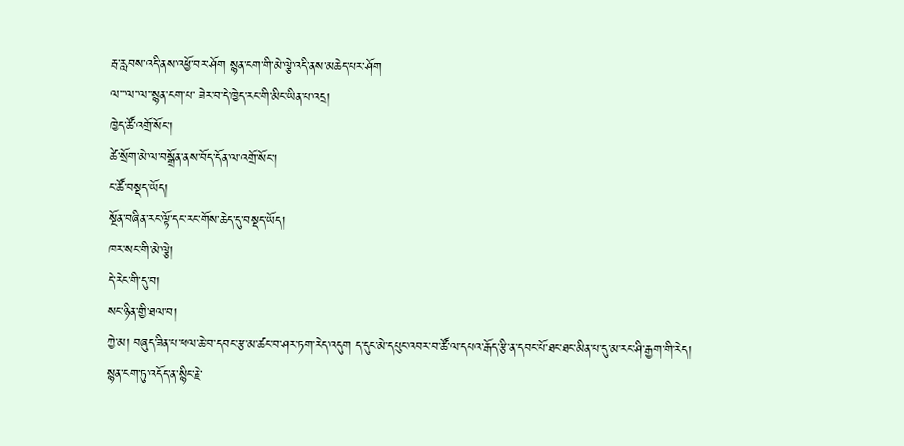རྦ་རླབས་འདི་ནས་འཕྱོ་བར་ཤོག སྙན་ངག་གི་མེ་ལྕེ་འདི་ནས་མཆེད་པར་ཤོག
ལ་་་ལ་་ལ་་སྙན་ངག་པ་ ཟེར་བ་དེ་ཁྱེད་རང་གི་མིང་ཡིན་པ་འདྲ།
ཁྱེད་ཚོ་འགྲོ་སོང་།
ཚེ་སྲོག་མེ་ལ་བསྒྲོན་ནས་བོད་དོན་ལ་འགྲོ་སོང་།
ང་ཚོ་བསྡད་ཡོད།
སྔོན་བཞིན་རང་ལྟོ་དང་རང་གོས་ཆེད་དུ་བསྡད་ཡོད།
ཁར་སང་གི་མེ་ལྕེ།
དེ་རེང་གི་དུ་བ།
སང་ཉིན་གྱི་ཐལ་བ།
ཀྱེ་མ། བཞུད་ཟིན་པ་ཕལ་ཆེ་བ་དབང་རྩ་མ་ཚང་བ་ཤར་ཏག་རེད་འདུག ད་དུང་མེ་དཔུང་འབར་བ་ཚོ་ལ་དཔའ་རྒོད་རྩི་ན་དབང་པོ་ཐང་ཐང་མིན་པ་དུ་མ་རང་ཤི་རྒྱག་གི་རེད། སྙན་ངག་ཏུ་འདོད་ན་སྙིང་རྗེ་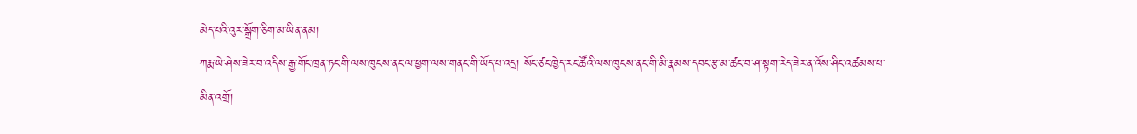མེད་པའི་འུར་སྒྲོག་ཅིག་མ་ཡིན་ནམ།
ཀརྨ་ཡེ་ཤེས་ཟེར་བ་འདིས་རྒྱ་གོང་ཁྲན་ཏང་གི་ལས་ཁུངས་ནང་ལ་ཕྱག་ལས་གནང་གི་ཡོད་པ་འདྲ། སོང་ཙང་ཁྱེད་རང་ཚོའི་ལས་ཁུངས་ནང་གི་མི་རྣམས་དབང་རྩ་མ་ཚང་བ་ཤ་སྟག་རེད་ཟེར་ན་འོས་ཤིང་འཚམས་པ་མིན་འགྲོ།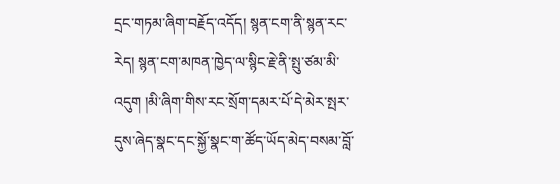དྲང་གཏམ་ཞིག་བརྗོད་འདོད། སྙན་ངག་ནི་སྙན་རང་རེད། སྙན་ངག་མཁན་ཁྱེད་ལ་སྙིང་རྗེ་ནི་སྤུ་ཙམ་མི་འདུག །མི་ཞིག་གིས་རང་སྲོག་དམར་པོ་དེ་མེར་སྤར་དུས་ཞེད་སྣང་དང་སྐྱོ་སྣང་ག་ཚོད་ཡོད་མེད་བསམ་བློ་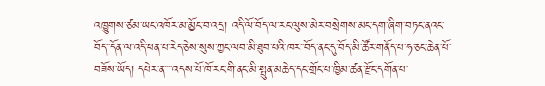འཁྱུགས་ཙམ་ཡང་འཁོར་མ་མྱོང་བ་འདྲ། འདི་ལོ་བོད་ལ་རང་ལུས་མེར་བསྲེགས་མང་དག་ཞིག་བཏང་ནའང་བོད་་དོན་ལ་འདི་ཕན་པ་རེད་ཅེས་སུས་ཀྱང་ལབ་མི་ཐུབ་པའི་ཁར་་བོད་ནང་དུ་བོད་མི་ཚོར་གནོད་པ་ཧ་ཅང་ཆེན་པོ་བཟོས་ཡོད། དཔེར་ན་་་་འདས་པོ་ཁོ་རང་གི་ནང་མི་སྤུན་མཆེད་དང་གྲོང་པ་ཁྱིམ་ཚན་རྫོང་དགོན་པ་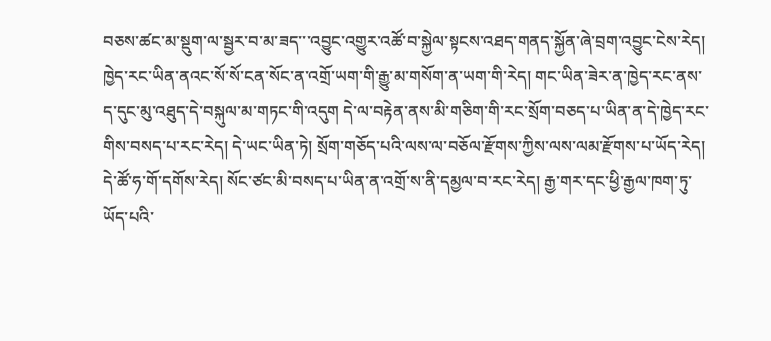བཅས་ཚང་མ་སྡུག་ལ་སྦྱར་བ་མ་ཟད་་་འབྱུང་འགྱུར་འཚོ་བ་སྐྱེལ་སྟངས་འཐད་གནད་སྐྱོན་ཞེ་བྲག་འབྱུང་ངེས་རེད། ཁྱེད་རང་ཡིན་ནའང་སོ་སོ་ངན་སོང་ན་འགྲོ་ཡག་གི་རྒྱུ་མ་གསོག་ན་ཡག་གི་རེད། གང་ཡིན་ཟེར་ན་ཁྱེད་རང་ནས་ད་དུང་མུ་འཐུད་དེ་བསྐུལ་མ་གཏང་གི་འདུག དེ་ལ་བརྟེན་ནས་མི་གཅིག་གི་རང་སྲོག་བཅད་པ་ཡིན་ན་དེ་ཁྱེད་རང་གིས་བསད་པ་རང་རེད། དེ་ཡང་ཡིན་ཏེ། སྲོག་གཅོད་པའི་ལས་ལ་བཅོལ་རྫོགས་ཀྱིས་ལས་ལམ་རྫོགས་པ་ཡོད་རེད། དེ་ཚོ་ཧ་གོ་དགོས་རེད། སོང་ཙང་མི་བསད་པ་ཡིན་ན་འགྲོ་ས་ནི་དམྱལ་བ་རང་རེད། རྒྱ་གར་དང་ཕྱི་རྒྱལ་ཁག་ཏུ་ཡོད་པའི་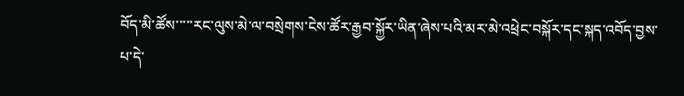བོད་མི་ཚོས་་་་་རང་ལུས་མེ་ལ་བསྲེགས་ངེས་ཚོར་རྒྱབ་སྐྱོར་ཡིན་ཞེས་པའི་མར་མེ་འཕྲེང་བསྐོར་དང་སྐད་འབོད་བྱས་པ་དེ་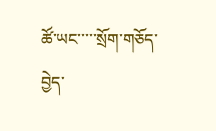ཚོ་ཡང་་་་་སྲོག་གཅོད་བྱེད་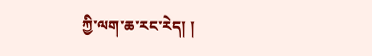ཀྱི་ལག་ཆ་རང་རེད། །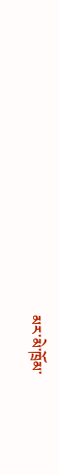མར་མེ་ཁྲོམ་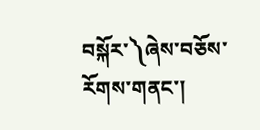བསྐོར་༽ཞེས་བཅོས་རོགས་གནང་།